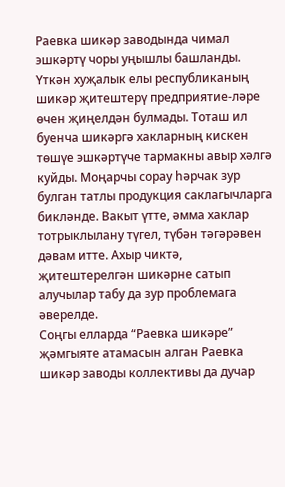Раевка шикәр заводында чимал эшкәртү чоры уңышлы башланды.
Үткән хуҗалык елы республиканың шикәр җитештерү предприятие-ләре өчен җиңелдән булмады. Тоташ ил буенча шикәргә хакларның кискен төшүе эшкәртүче тармакны авыр хәлгә куйды. Моңарчы сорау һәрчак зур булган татлы продукция саклагычларга бикләнде. Вакыт үтте, әмма хаклар тотрыклылану түгел, түбән тәгәрәвен дәвам итте. Ахыр чиктә, җитештерелгән шикәрне сатып алучылар табу да зур проблемага әверелде.
Соңгы елларда “Раевка шикәре” җәмгыяте атамасын алган Раевка шикәр заводы коллективы да дучар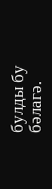булды бу бәлагә.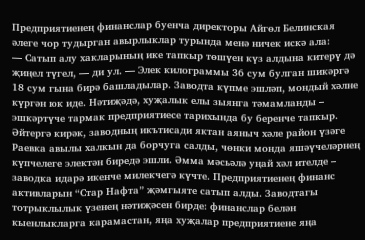Предприятиенең финанслар буенча директоры Айгөл Белинская әлеге чор тудырган авырлыклар турында менә ничек искә ала:
— Сатып алу хакларының ике тапкыр төшүен күз алдына китерү дә җиңел түгел, — ди ул. — Элек килограммы 36 сум булган шикәргә 18 сум гына бирә башладылар. Заводта күпме эшләп, мондый хәлне күргән юк иде. Нәтиҗәдә, хуҗалык елы зыянга тәмамланды – эшкәртүче тармак предприятиесе тарихында бу беренче тапкыр.
Әйтергә кирәк, заводның икътисади яктан аяныч хәле район үзәге Раевка авылы халкын да борчуга салды, чөнки монда яшәүчеләрнең күпчелеге электән биредә эшли. Әмма мәсьәлә уңай хәл ителде – заводка идарә икенче милекчегә күчте. Предприятиенең финанс активларын “Стар Нафта” җәмгыяте сатып алды. Заводтагы тотрыклылык үзенең нәтиҗәсен бирде: финанслар белән кыенлыкларга карамастан, яңа хуҗалар предприятиене яңа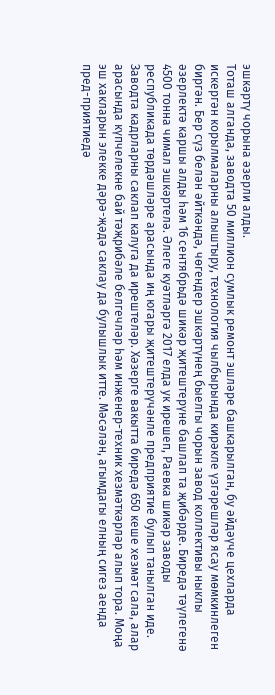эшкәртү чорына әзерли алды.
Тоташ алганда, заводта 50 миллион сумлык ремонт эшләре башкарылган, бу әйдәүче цехларда искергән корылмаларны алыштыру, технология чылбырында кирәкле үзгәрешләр ясау мөмкинлеген биргән. Бер сүз белән әйткәндә, чөгендер эшкәртүнең быелгы чорын завод коллективы ныклы әзерлектә каршы алды һәм 16 сентябрьдә шикәр җитештерүне башлап та җибәрде. Биредә тәүлегенә 4500 тонна чимал эшкәртелә. Әлеге куәтләргә 2017 елда ук ирешеп, Раевка шикәр заводы республикада төрдәшләре арасында иң югары җитештерүчәнле предприятие булып танылган иде.
Заводта кадрларны саклап калуга да ирештеләр. Хәзерге вакытта биредә 650 кеше хезмәт сала, алар арасында күпчелекне бай тәҗрибәле белгечләр һәм инженер-техник хезмәткәрләр алып тора. Моңа эш хакларын элекке дәрә-җәдә саклау да булышлык итте. Мәсәлән, агымдагы елның сигез аенда пред-приятиедә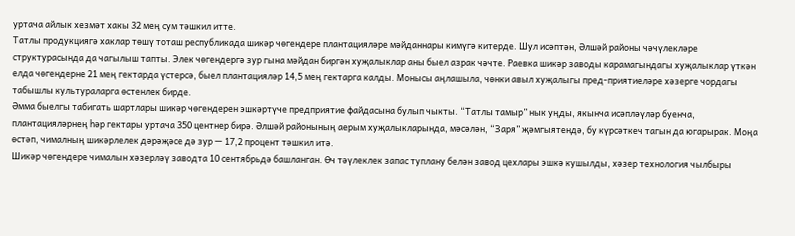уртача айлык хезмәт хакы 32 мең сум тәшкил итте.
Татлы продукциягә хаклар төшү тоташ республикада шикәр чөгендере плантацияләре мәйданнары кимүгә китерде. Шул исәптән, Әлшәй районы чәчүлекләре структурасында да чагылыш тапты. Элек чөгендергә зур гына мәйдан биргән хуҗалыклар аны быел азрак чәчте. Раевка шикәр заводы карамагындагы хуҗалыклар үткән елда чөгендерне 21 мең гектарда үстерсә, быел плантацияләр 14,5 мең гектарга калды. Монысы аңлашыла, чөнки авыл хуҗалыгы пред-приятиеләре хәзерге чордагы табышлы культураларга өстенлек бирде.
Әмма быелгы табигать шартлары шикәр чөгендерен эшкәртүче предприятие файдасына булып чыкты. “Татлы тамыр” нык уңды, якынча исәпләүләр буенча, плантацияләрнең һәр гектары уртача 350 центнер бирә. Әлшәй районының аерым хуҗалыкларында, мәсәлән, “Заря” җәмгыятендә, бу күрсәткеч тагын да югарырак. Моңа өстәп, чималның шикәрлелек дәрәҗәсе дә зур — 17,2 процент тәшкил итә.
Шикәр чөгендере чималын хәзерләү заводта 10 сентябрьдә башланган. Өч тәүлеклек запас туплану белән завод цехлары эшкә кушылды, хәзер технология чылбыры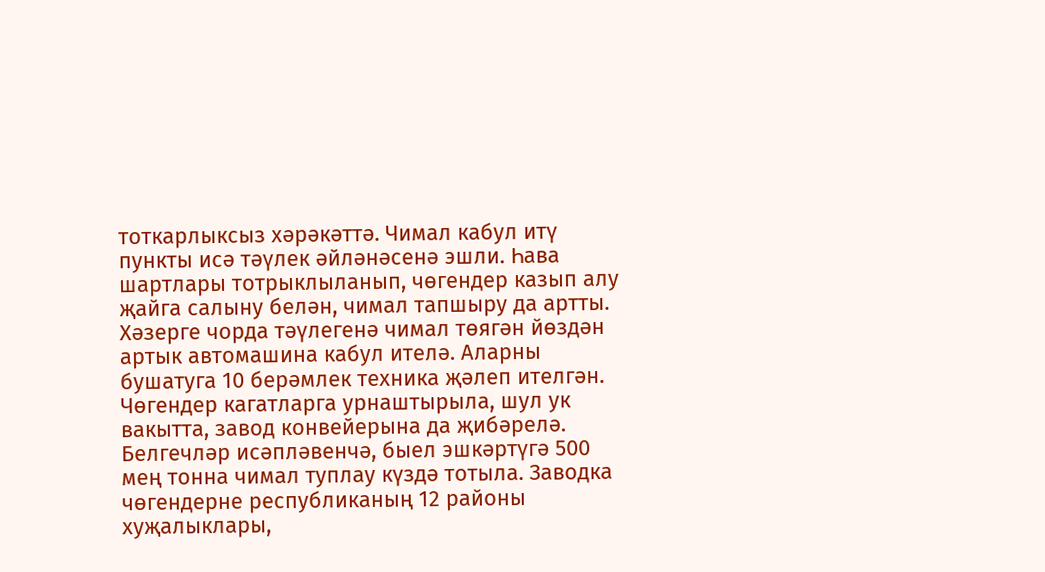тоткарлыксыз хәрәкәттә. Чимал кабул итү пункты исә тәүлек әйләнәсенә эшли. Һава шартлары тотрыклыланып, чөгендер казып алу җайга салыну белән, чимал тапшыру да артты. Хәзерге чорда тәүлегенә чимал төягән йөздән артык автомашина кабул ителә. Аларны бушатуга 10 берәмлек техника җәлеп ителгән. Чөгендер кагатларга урнаштырыла, шул ук вакытта, завод конвейерына да җибәрелә. Белгечләр исәпләвенчә, быел эшкәртүгә 500 мең тонна чимал туплау күздә тотыла. Заводка чөгендерне республиканың 12 районы хуҗалыклары,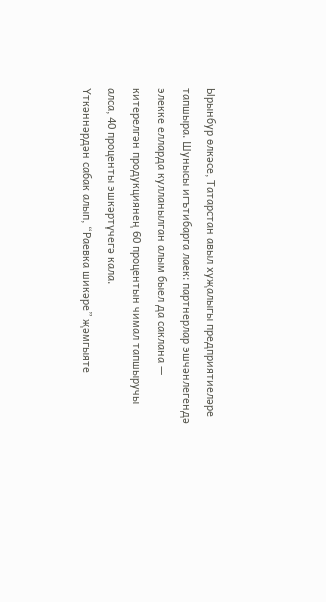Ырынбур өлкәсе, Татарстан авыл хуҗалыгы предприятиеләре тапшыра. Шунысы игътибарга лаек: партнерлар эшчәнлегендә элекке елларда кулланылган алым быел да саклана — китерелгән продукциянең 60 процентын чимал тапшыручы алса, 40 проценты эшкәртүчегә кала.
Үткәннәрдән сабак алып, “Раевка шикәре” җәмгыяте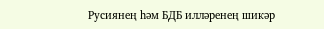Русиянең һәм БДБ илләренең шикәр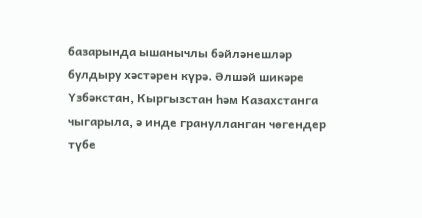базарында ышанычлы бәйләнешләр булдыру хәстәрен күрә. Әлшәй шикәре Үзбәкстан, Кыргызстан һәм Казахстанга чыгарыла, ә инде гранулланган чөгендер түбе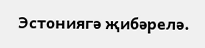Эстониягә җибәрелә.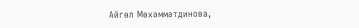Айгөл Мөхәммәтдинова,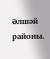Әлшәй районы.